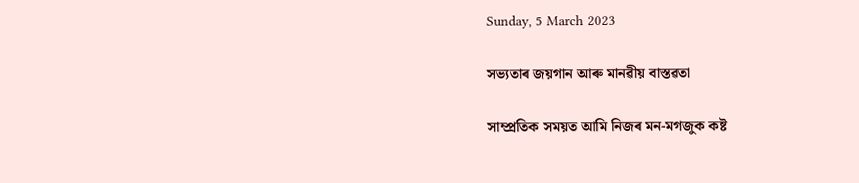Sunday, 5 March 2023

সভ্যতাৰ জয়গান আৰু মানৱীয় বাস্তৱতা

সাম্প্ৰতিক সময়ত আমি নিজৰ মন-মগজুক কষ্ট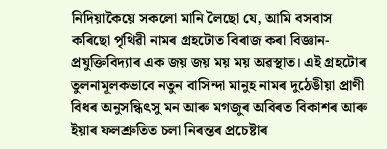নিদিয়াকৈয়ে সকলো মানি লৈছো যে, আমি বসবাস কৰিছো পৃথিৱী নামৰ গ্ৰহটোত বিৰাজ কৰা বিজ্ঞান-প্ৰযুক্তিবিদ্যাৰ এক জয় জয় ময় ময় অৱস্থাত। এই গ্ৰহটোৰ তুলনামূলকভাবে নতুন বাসিন্দা মানুহ নামৰ দুঠেঙীয়া প্ৰাণী বিধৰ অনুসন্ধিৎসু মন আৰু মগজুৰ অবিৰত বিকাশৰ আৰু ইয়াৰ ফলশ্ৰুতিত চলা নিৰন্তৰ প্ৰচেষ্টাৰ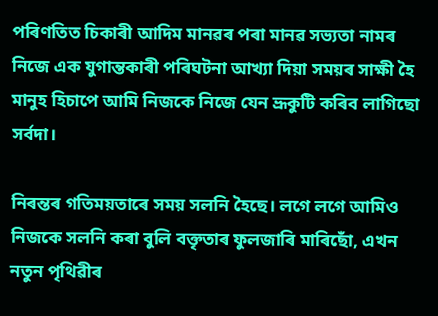পৰিণতিত চিকাৰী আদিম মানৱৰ পৰা মানৱ সভ্যতা নামৰ নিজে এক যুগান্তকাৰী পৰিঘটনা আখ্যা দিয়া সময়ৰ সাক্ষী হৈ মানুহ হিচাপে আমি নিজকে নিজে যেন ভ্ৰূকুটি কৰিব লাগিছো সৰ্বদা।

নিৰন্তৰ গতিময়তাৰে সময় সলনি হৈছে। লগে লগে আমিও নিজকে সলনি কৰা বুলি বক্তৃতাৰ ফুলজাৰি মাৰিছোঁ, এখন নতুন পৃথিৱীৰ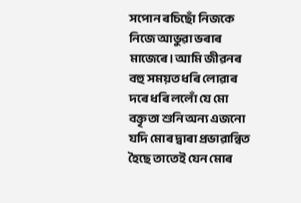সপোন ৰচিছোঁ নিজকে নিজে আভুৱা ভৰাৰ মাজেৰে। আমি জীৱনৰ বহু সময়ত ধৰি লোৱাৰ দৰে ধৰি ললোঁ যে মো বক্তৃতা শুনি অন্য এজনো যদি মোৰ দ্বাৰা প্ৰভাৱান্বিত হৈছে তাতেই যেন মোৰ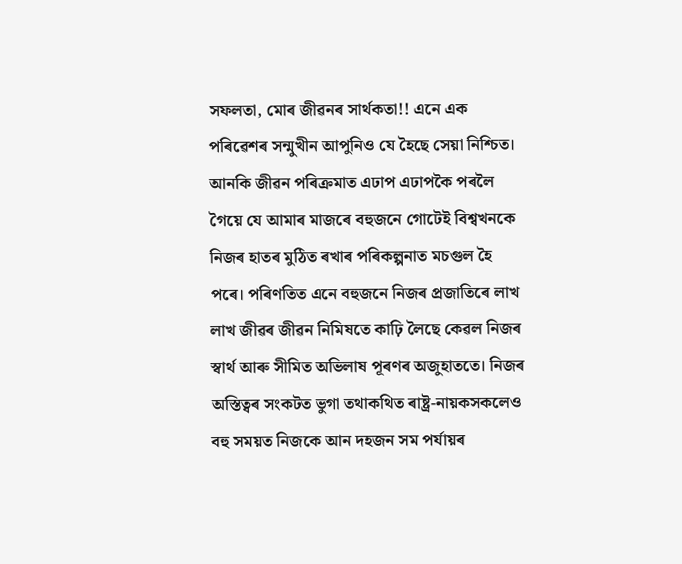সফলতা, মোৰ জীৱনৰ সাৰ্থকতা!! এনে এক পৰিৱেশৰ সন্মুখীন আপুনিও যে হৈছে সেয়া নিশ্চিত। আনকি জীৱন পৰিক্ৰমাত এঢাপ এঢাপকৈ পৰলৈ গৈয়ে যে আমাৰ মাজৰে বহুজনে গোটেই বিশ্বখনকে নিজৰ হাতৰ মুঠিত ৰখাৰ পৰিকল্পনাত মচগুল হৈ পৰে। পৰিণতিত এনে বহুজনে নিজৰ প্ৰজাতিৰে লাখ লাখ জীৱৰ জীৱন নিমিষতে কাঢ়ি লৈছে কেৱল নিজৰ স্বাৰ্থ আৰু সীমিত অভিলাষ পূৰণৰ অজুহাততে। নিজৰ অস্তিত্বৰ সংকটত ভুগা তথাকথিত ৰাষ্ট্ৰ-নায়কসকলেও বহু সময়ত নিজকে আন দহজন সম পৰ্যায়ৰ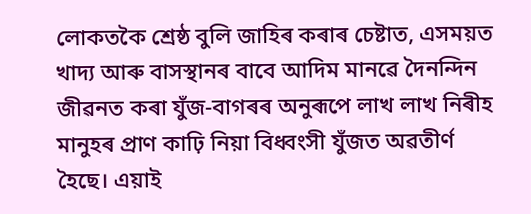লোকতকৈ শ্ৰেষ্ঠ বুলি জাহিৰ কৰাৰ চেষ্টাত, এসময়ত খাদ্য আৰু বাসস্থানৰ বাবে আদিম মানৱে দৈনন্দিন জীৱনত কৰা যুঁজ-বাগৰৰ অনুৰূপে লাখ লাখ নিৰীহ মানুহৰ প্ৰাণ কাঢ়ি নিয়া বিধ্বংসী যুঁজত অৱতীৰ্ণ হৈছে। এয়াই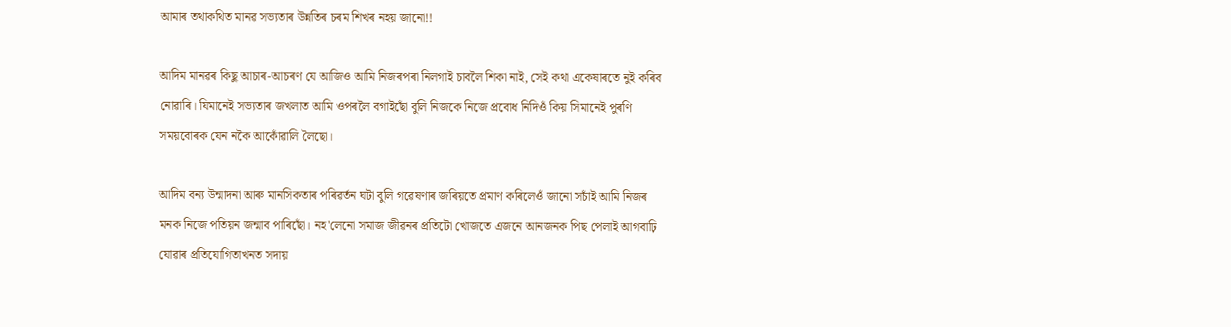আমাৰ তথাকথিত মানৱ সভ্যতাৰ উন্নতিৰ চৰম শিখৰ নহয় জানো!!

আদিম মানৱৰ কিছু আচাৰ-আচৰণ যে আজিও আমি নিজৰপৰা নিলগাই চাবলৈ শিকা নাই, সেই কথা একেষাৰতে নুই কৰিব নোৱাৰি। যিমানেই সভ্যতাৰ জখলাত আমি ওপৰলৈ বগাইছোঁ বুলি নিজকে নিজে প্ৰবোধ নিদিওঁ কিয় সিমানেই পুৰণি সময়বোৰক যেন নকৈ আকোঁৱালি লৈছো।

আদিম বন্য উন্মাদনা আৰু মানসিকতাৰ পৰিৱৰ্তন ঘটা বুলি গৱেষণাৰ জৰিয়তে প্ৰমাণ কৰিলেওঁ জানো সচাঁই আমি নিজৰ মনক নিজে পতিয়ন জন্মাব পাৰিছোঁ। নহ'লেনো সমাজ জীৱনৰ প্ৰতিটো খোজতে এজনে আনজনক পিছ পেলাই আগবাঢ়ি যোৱাৰ প্ৰতিযোগিতাখনত সদায়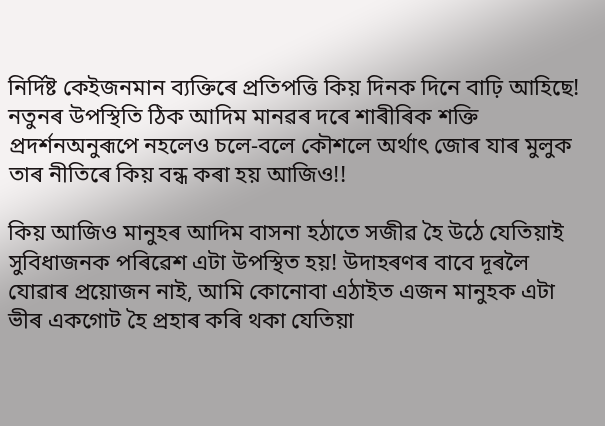নিৰ্দিষ্ট কেইজনমান ব্যক্তিৰে প্ৰতিপত্তি কিয় দিনক দিনে বাঢ়ি আহিছে! নতুনৰ উপস্থিতি ঠিক আদিম মানৱৰ দৰে শাৰীৰিক শক্তি প্ৰদৰ্শনঅনুৰূপে নহলেও চলে-বলে কৌশলে অৰ্থাৎ জোৰ যাৰ মুলুক তাৰ নীতিৰে কিয় বন্ধ কৰা হয় আজিও!!

কিয় আজিও মানুহৰ আদিম বাসনা হঠাতে সজীৱ হৈ উঠে যেতিয়াই সুবিধাজনক পৰিৱেশ এটা উপস্থিত হয়! উদাহৰণৰ বাবে দূৰলৈ যোৱাৰ প্ৰয়োজন নাই, আমি কোনোবা এঠাইত এজন মানুহক এটা ভীৰ একগোট হৈ প্ৰহাৰ কৰি থকা যেতিয়া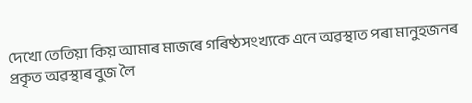দেখো তেতিয়া কিয় আমাৰ মাজৰে গৰিষ্ঠসংখ্যকে এনে অৱস্থাত পৰা মানুহজনৰ প্ৰকৃত অৱস্থাৰ বুজ লৈ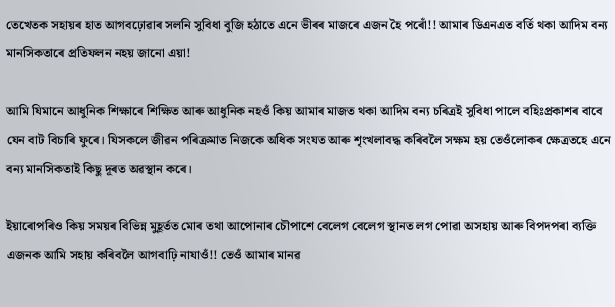তেখেতক সহায়ৰ হাত আগবঢ়োৱাৰ সলনি সুবিধা বুজি হঠাতে এনে ভীৰৰ মাজৰে এজন হৈ পৰোঁ!! আমাৰ ডিএনএত বৰ্তি থকা আদিম বন্য মানসিকতাৰে প্ৰতিফলন নহয় জানো এয়া!

আমি যিমানে আধুনিক শিক্ষাৰে শিক্ষিত আৰু আধুনিক নহওঁ কিয় আমাৰ মাজত থকা আদিম বন্য চৰিত্ৰই সুবিধা পালে বহিঃপ্ৰকাশৰ বাবে যেন বাট বিচাৰি ফুৰে। যিসকলে জীৱন পৰিক্ৰমাত নিজকে অধিক সংযত আৰু শৃংখলাবদ্ধ কৰিবলৈ সক্ষম হয় তেওঁলোকৰ ক্ষেত্ৰতহে এনে বন্য মানসিকতাই কিছু দূৰত অৱস্থান কৰে।

ইয়াৰোপৰিও কিয় সময়ৰ বিভিন্ন মুহূৰ্তত মোৰ তথা আপোনাৰ চৌপাশে বেলেগ বেলেগ স্থানত লগ পোৱা অসহায় আৰু বিপদপৰা ব্যক্তি এজনক আমি সহায় কৰিবলৈ আগবাঢ়ি নাযাওঁ!! তেওঁ আমাৰ মানৱ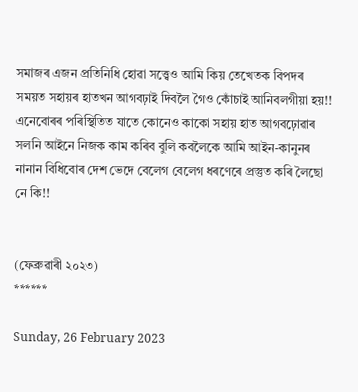সমাজৰ এজন প্ৰতিনিধি হোৱা সত্ত্বেও আমি কিয় তেখেতক বিপদৰ সময়ত সহায়ৰ হাতখন আগবঢ়াই দিবলৈ গৈও কোঁচাই আনিবলগীয়া হয়!! এনেবোৰৰ পৰিস্থিতিত যাতে কোনেও কাকো সহায় হাত আগবঢ়োৱাৰ সলনি আইনে নিজক কাম কৰিব বুলি কবলৈকে আমি আইন-কানুনৰ নানান বিধিবোৰ দেশ ভেদে বেলেগ বেলেগ ধৰণেৰে প্ৰস্তুত কৰি লৈছো নে কি!!


(ফেব্ৰুৱাৰী ২০২৩)
******

Sunday, 26 February 2023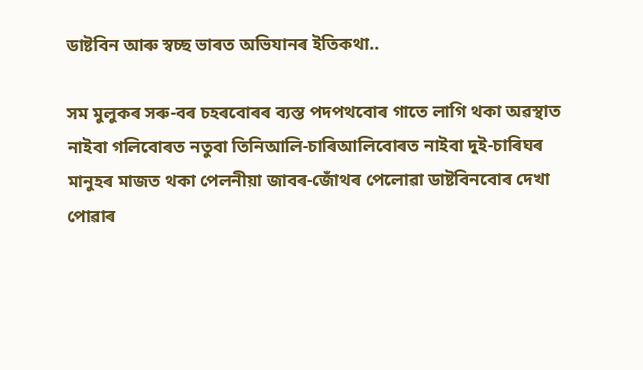ডাষ্টবিন আৰু স্বচ্ছ ভাৰত অভিযানৰ ইতিকথা..

সম মুলুকৰ সৰু-বৰ চহৰবোৰৰ ব্যস্ত পদপথবোৰ গাতে লাগি থকা অৱস্থাত নাইবা গলিবোৰত নতুবা তিনিআলি-চাৰিআলিবোৰত নাইবা দুই-চাৰিঘৰ মানুহৰ মাজত থকা পেলনীয়া জাবৰ-জোঁথৰ পেলোৱা ডাষ্টবিনবোৰ দেখা পোৱাৰ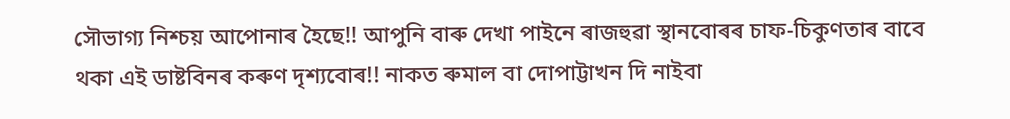সৌভাগ্য নিশ্চয় আপোনাৰ হৈছে!! আপুনি বাৰু দেখা পাইনে ৰাজহুৱা স্থানবোৰৰ চাফ-চিকুণতাৰ বাবে থকা এই ডাষ্টবিনৰ কৰুণ দৃশ্যবোৰ!! নাকত ৰুমাল বা দোপাট্টাখন দি নাইবা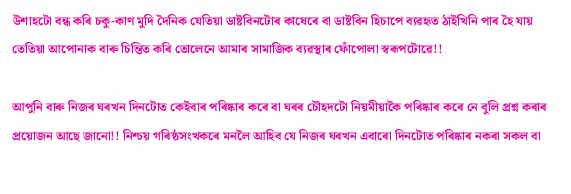উশাহটো বন্ধ কৰি চকু-কাণ মুদি দৈনিক যেতিয়া ডাষ্টবিনটোৰ কাষেৰে বা ডাষ্টবিন হিচাপে ব্যৱহৃত ঠাইখিনি পাৰ হৈ যায় তেতিয়া আপোনাক বাৰু চিন্তিত কৰি তোলেনে আমাৰ সামাজিক ব্যৱস্থাৰ ফোঁপোলা স্বৰূপটোৱে!!

আপুনি বাৰু নিজৰ ঘৰখন দিনটোত কেইবাৰ পৰিষ্কাৰ কৰে বা ঘৰৰ চৌহদটো নিয়মীয়াকৈ পৰিষ্কাৰ কৰে নে বুলি প্ৰশ্ন কৰাৰ প্ৰয়োজন আছে জানো!! নিশ্চয় গৰিষ্ঠসংখকৰে মনলৈ আহিব যে নিজৰ ঘৰখন এবাৰো দিনটোত পৰিষ্কাৰ নকৰা সকল বা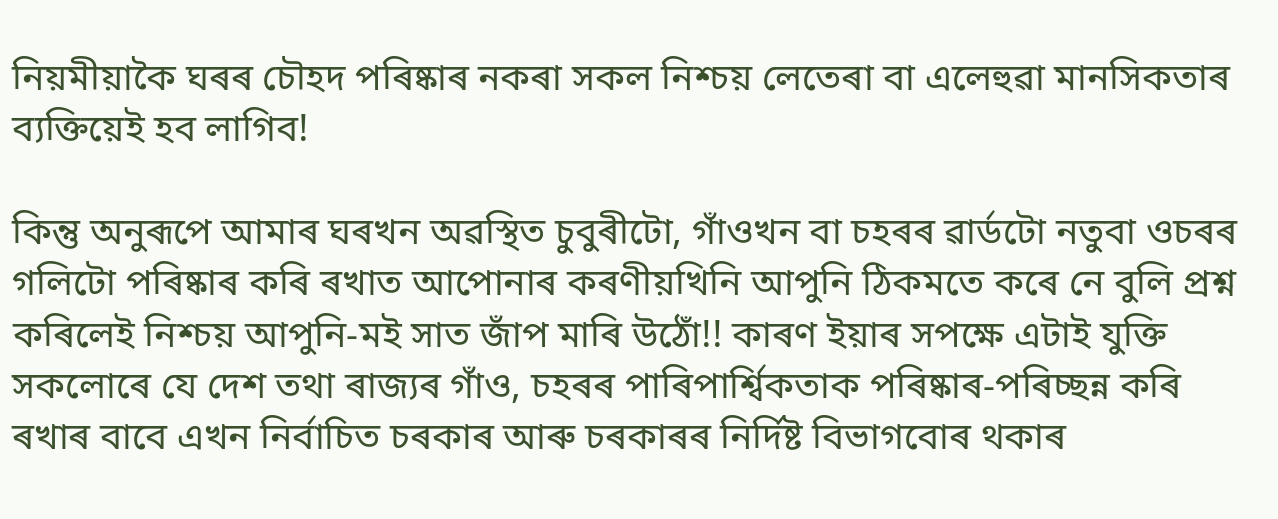নিয়মীয়াকৈ ঘৰৰ চৌহদ পৰিষ্কাৰ নকৰা সকল নিশ্চয় লেতেৰা বা এলেহুৱা মানসিকতাৰ ব্যক্তিয়েই হব লাগিব!

কিন্তু অনুৰূপে আমাৰ ঘৰখন অৱস্থিত চুবুৰীটো, গাঁওখন বা চহৰৰ ৱাৰ্ডটো নতুবা ওচৰৰ গলিটো পৰিষ্কাৰ কৰি ৰখাত আপোনাৰ কৰণীয়খিনি আপুনি ঠিকমতে কৰে নে বুলি প্ৰশ্ন কৰিলেই নিশ্চয় আপুনি-মই সাত জাঁপ মাৰি উঠোঁ!! কাৰণ ইয়াৰ সপক্ষে এটাই যুক্তি সকলোৰে যে দেশ তথা ৰাজ্যৰ গাঁও, চহৰৰ পাৰিপাৰ্শ্বিকতাক পৰিষ্কাৰ-পৰিচ্ছন্ন কৰি ৰখাৰ বাবে এখন নিৰ্বাচিত চৰকাৰ আৰু চৰকাৰৰ নিৰ্দিষ্ট বিভাগবোৰ থকাৰ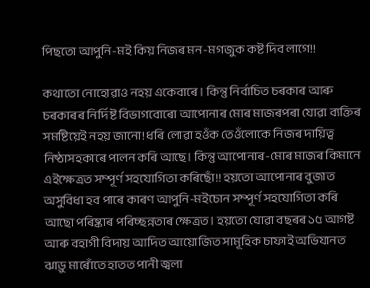পিছতো আপুনি-মই কিয় নিজৰ মন-মগজুক কষ্ট দিব লাগে!!

কথাতো নোহোৱাও নহয় একেবাৰে। কিন্তু নিৰ্বাচিত চৰকাৰ আৰু চৰকাৰৰ নিৰ্দিষ্ট বিভাগবোৰো আপোনাৰ মোৰ মাজৰপৰা যোৱা ব্যক্তিৰ সমষ্টিয়েই নহয় জানো! ধৰি লোৱা হওঁক তেওঁলোকে নিজৰ দায়িত্ব নিষ্ঠাসহকাৰে পালন কৰি আছে। কিন্তু আপোনাৰ-মোৰ মাজৰ কিমানে এইক্ষেত্ৰত সম্পূৰ্ণ সহযোগিতা কৰিছোঁ!! হয়তো আপোনাৰ বুজাত অসুবিধা হব পাৰে কাৰণ আপুনি-মইচোন সম্পূৰ্ণ সহযোগিতা কৰি আছো পৰিষ্কাৰ পৰিচ্ছন্নতাৰ ক্ষেত্ৰত। হয়তো যোৱা বছৰৰ ১৫ আগষ্ট আৰু বহাগী বিদায় আদিত আয়োজিত সামূহিক চাফাই অভিযানত ঝাড়ু মাৰোঁতে হাতত পানী জ্বলা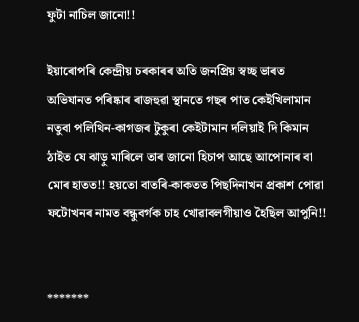ফুটা নাচিল জানো!!

ইয়াৰোপৰি কেন্দ্ৰীয় চৰকাৰৰ অতি জনপ্ৰিয় স্বচ্ছ ভাৰত অভিযানত পৰিষ্কাৰ ৰাজহুৱা স্থানতে গছৰ পাত কেইখিলামান নতুবা পলিথিন-কাগজৰ টুকুৰা কেইটামান দলিয়াই দি কিমান ঠাইত যে ঝাড়ু মাৰিলে তাৰ জানো হিচাপ আছে আপোনাৰ বা মোৰ হাতত!! হয়তো বাতৰি-কাকতত পিছদিনাখন প্ৰকাশ পোৱা ফটোখনৰ নামত বন্ধুবৰ্গক চাহ খোৱাবলগীয়াও হৈছিল আপুনি!!


*******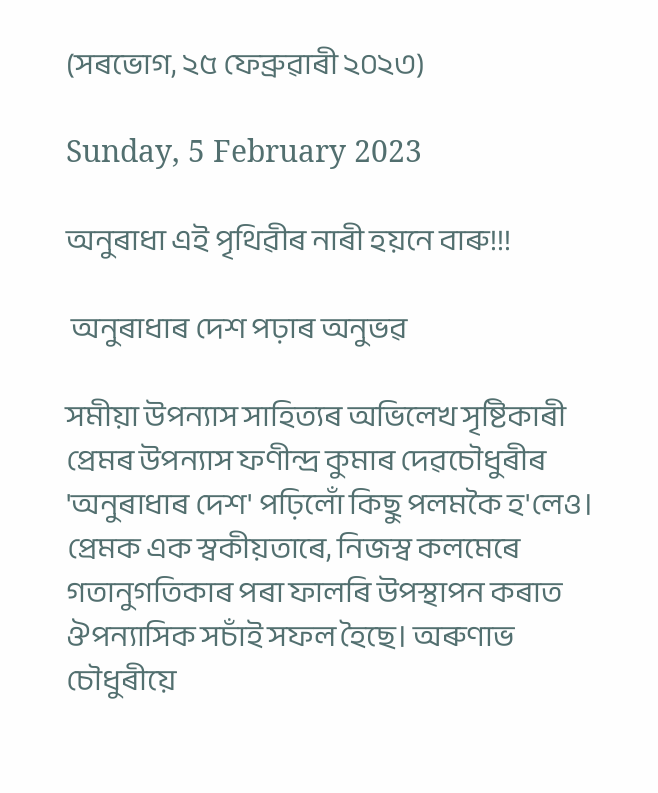(সৰভোগ, ২৫ ফেব্ৰুৱাৰী ২০২৩)

Sunday, 5 February 2023

অনুৰাধা এই পৃথিৱীৰ নাৰী হয়নে বাৰু!!!

 অনুৰাধাৰ দেশ পঢ়াৰ অনুভৱ

সমীয়া উপন্যাস সাহিত্যৰ অভিলেখ সৃষ্টিকাৰী প্রেমৰ উপন্যাস ফণীন্দ্ৰ কুমাৰ দেৱচৌধুৰীৰ 'অনুৰাধাৰ দেশ' পঢ়িলোঁ কিছু পলমকৈ হ'লেও। প্রেমক এক স্বকীয়তাৰে, নিজস্ব কলমেৰে গতানুগতিকাৰ পৰা ফালৰি উপস্থাপন কৰাত ঔপন্যাসিক সচাঁই সফল হৈছে। অৰুণাভ চৌধুৰীয়ে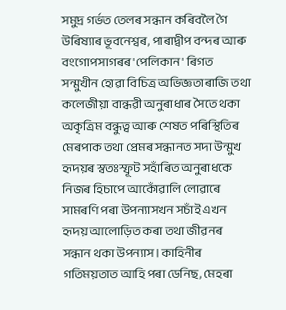সমুদ্র গৰ্ভত তেলৰ সন্ধান কৰিবলৈ গৈ উৰিষ্যাৰ ভূবনেশ্বৰ, পাৰাদ্বীপ বন্দৰ আৰু বংগোপসাগৰৰ 'পেলিকান' ৰিগত সন্মুখীন হোৱা বিচিত্র অভিজ্ঞতাৰাজি তথা কলেজীয়া বান্ধৱী অনুৰাধাৰ সৈতে থকা অকৃত্রিম বন্ধুত্ব আৰু শেষত পৰিস্থিতিৰ মেৰপাক তথা প্ৰেমৰ সন্ধানত সদা উন্মুখ হৃদয়ৰ স্বতঃস্ফূট সহাঁৰিত অনুৰাধকে নিজৰ হিচাপে আকোঁৱালি লোৱাৰে সামৰণি পৰা উপন্যাসখন সচাঁই এখন হৃদয় আলোড়িত কৰা তথা জীৱনৰ সন্ধান থকা উপন্যাস। কাহিনীৰ গতিময়তাত আহি পৰা ডেনিছ, মেহৰা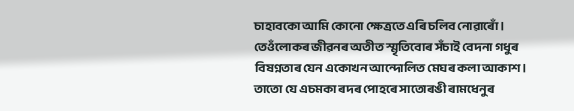চাহাবকো আমি কোনো ক্ষেত্রতে এৰি চলিব নোৱাৰোঁ । তেওঁলোকৰ জীৱনৰ অতীত স্মৃতিবোৰ সঁচাই বেদনা গধুৰ বিষণ্নতাৰ যেন একোখন আন্দোলিত মেঘৰ কলা আকাশ। তাতো যে এচমকা ৰদৰ পোহৰে সাতোৰঙী ৰামধেনুৰ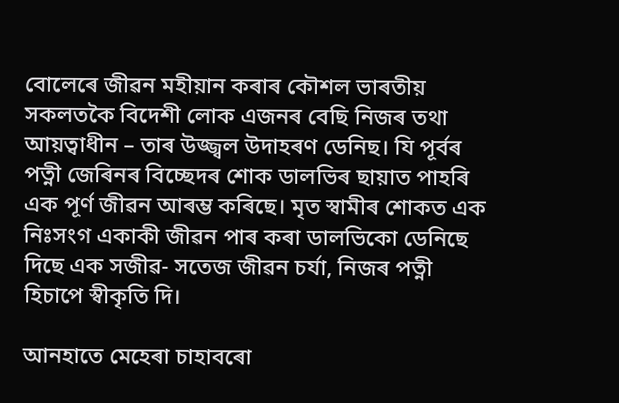বোলেৰে জীৱন মহীয়ান কৰাৰ কৌশল ভাৰতীয় সকলতকৈ বিদেশী লোক এজনৰ বেছি নিজৰ তথা আয়ত্বাধীন – তাৰ উজ্জ্বল উদাহৰণ ডেনিছ। যি পূৰ্বৰ পত্নী জেৰিনৰ বিচ্ছেদৰ শোক ডালভিৰ ছায়াত পাহৰি এক পূর্ণ জীৱন আৰম্ভ কৰিছে। মৃত স্বামীৰ শোকত এক নিঃসংগ একাকী জীৱন পাৰ কৰা ডালভিকো ডেনিছে দিছে এক সজীৱ- সতেজ জীৱন চর্যা, নিজৰ পত্নী হিচাপে স্বীকৃতি দি।

আনহাতে মেহেৰা চাহাবৰো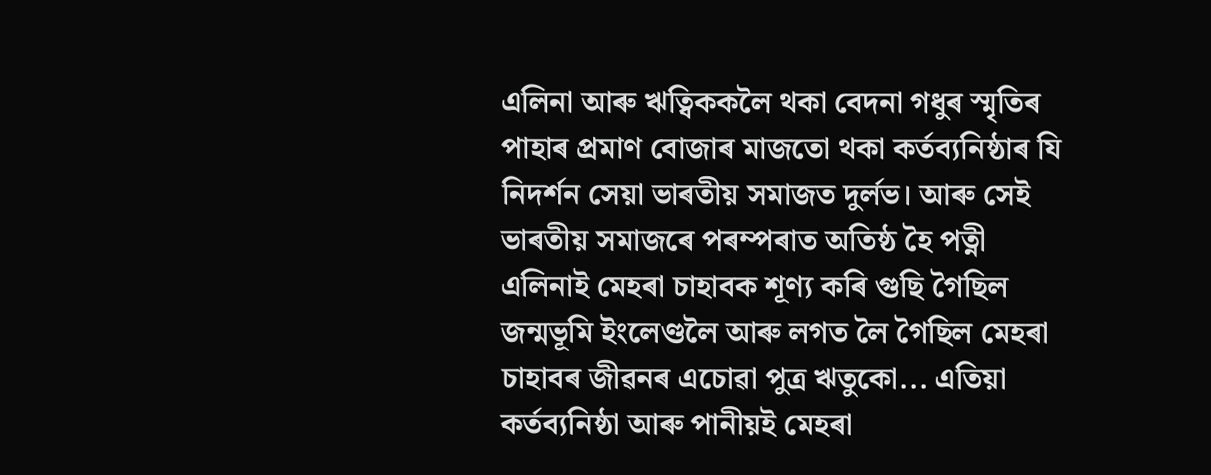এলিনা আৰু ঋত্বিককলৈ থকা বেদনা গধুৰ স্মৃতিৰ পাহাৰ প্রমাণ বোজাৰ মাজতো থকা কর্তব্যনিষ্ঠাৰ যি নিদর্শন সেয়া ভাৰতীয় সমাজত দুর্লভ। আৰু সেই ভাৰতীয় সমাজৰে পৰম্পৰাত অতিষ্ঠ হৈ পত্নী এলিনাই মেহৰা চাহাবক শূণ্য কৰি গুছি গৈছিল জন্মভূমি ইংলেণ্ডলৈ আৰু লগত লৈ গৈছিল মেহৰা চাহাবৰ জীৱনৰ এচোৱা পুত্র ঋতুকো... এতিয়া কর্তব্যনিষ্ঠা আৰু পানীয়ই মেহৰা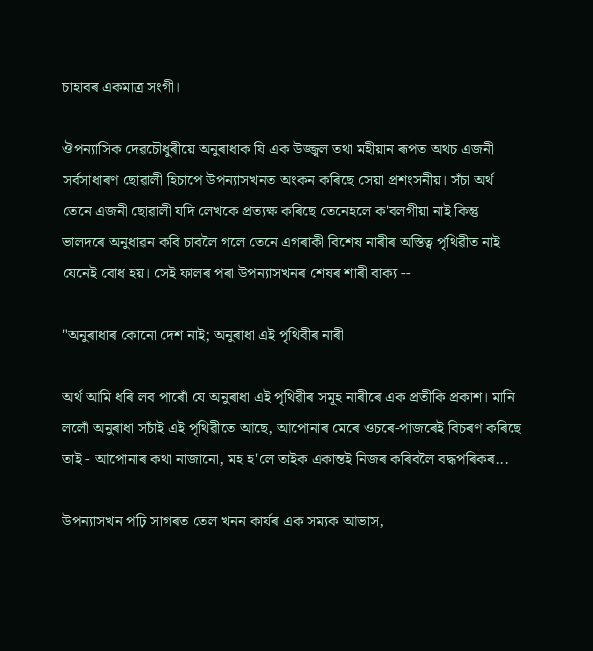চাহাবৰ একমাত্ৰ সংগী।

ঔপন্যাসিক দেৱচৌধুৰীয়ে অনুৰাধাক যি এক উজ্জ্বল তথা মহীয়ান ৰূপত অথচ এজনী সর্বসাধাৰণ ছোৱালী হিচাপে উপন্যাসখনত অংকন কৰিছে সেয়া প্রশংসনীয়। সঁচা অর্থ তেনে এজনী ছোৱালী যদি লেখকে প্রত্যক্ষ কৰিছে তেনেহলে ক'বলগীয়া নাই কিন্তু ভালদৰে অনুধাৱন কবি চাবলৈ গলে তেনে এগৰাকী বিশেষ নাৰীৰ অস্তিত্ব পৃথিৱীত নাই যেনেই বোধ হয়। সেই ফালৰ পৰা উপন্যাসখনৰ শেষৰ শাৰী বাক্য --

"অনুৰাধাৰ কোনো দেশ নাই; অনুৰাধা এই পৃথিবীৰ নাৰী

অর্থ আমি ধৰি লব পাৰোঁ যে অনুৰাধা এই পৃথিৱীৰ সমূহ নাৰীৰে এক প্রতীকি প্রকাশ। মানি ললোঁ অনুৰাধা সচাঁই এই পৃথিৱীতে আছে, আপোনাৰ মেৰে ওচৰে-পাজৰেই বিচৰণ কৰিছে তাই - আপোনাৰ কথা নাজানো, মহ হ'লে তাইক একান্তই নিজৰ কৰিবলৈ বদ্ধপৰিকৰ...

উপন্যাসখন পঢ়ি সাগৰত তেল খনন কার্যৰ এক সম্যক আভাস,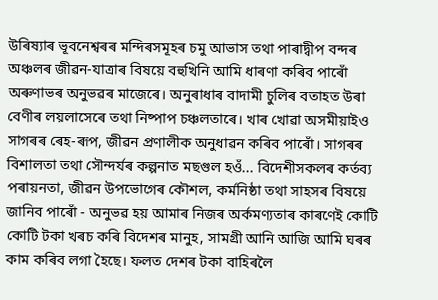উৰিষ্যাৰ ভূবনেশ্বৰৰ মন্দিৰসমূহৰ চমু আভাস তথা পাৰাদ্বীপ বন্দৰ অঞ্চলৰ জীৱন-যাত্রাৰ বিষয়ে বহুখিনি আমি ধাৰণা কৰিব পাৰোঁ অৰুণাভৰ অনুভৱৰ মাজেৰে। অনুৰাধাৰ বাদামী চুলিৰ বতাহত উৰা বেণীৰ লয়লাসেৰে তথা নিষ্পাপ চঞ্চলতাৰে। খাৰ খোৱা অসমীয়াইও সাগৰৰ ৰেহ-ৰূপ, জীৱন প্রণালীক অনুধাৱন কৰিব পাৰোঁ। সাগৰৰ বিশালতা তথা সৌন্দর্যৰ কল্পনাত মছগুল হওঁ... বিদেশীসকলৰ কর্তব্য পৰায়নতা, জীৱন উপভোগেৰ কৌশল, কর্মনিষ্ঠা তথা সাহসৰ বিষয়ে জানিব পাৰোঁ - অনুভৱ হয় আমাৰ নিজৰ অৰ্কমণ্যতাৰ কাৰণেই কোটি কোটি টকা খৰচ কৰি বিদেশৰ মানুহ, সামগ্ৰী আনি আজি আমি ঘৰৰ কাম কৰিব লগা হৈছে। ফলত দেশৰ টকা বাহিৰলৈ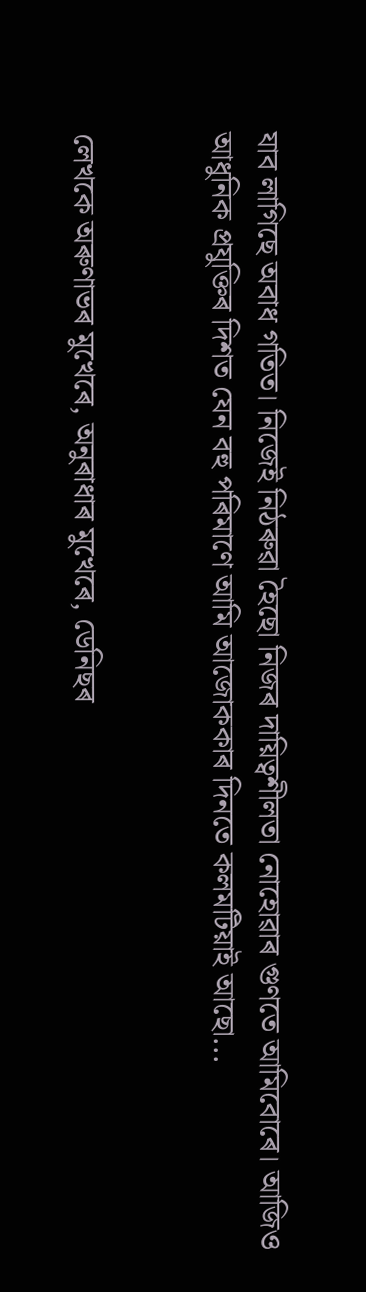যাব লাগিছে অবাধ গতিত। নিজেই নিঠৰুৱা হৈছো নিজৰ দায়িত্বশীলতা নোহোৱাৰ গুণতে আমিবোৰে। আজিও আধুনিক প্রযুক্তিৰ দিশত যেন বহু পৰিমাণে আমি আজোককাৰ দিনতে কলমটিয়াই আছো...


লেখকে অৰুণাভৰ মুখেৰে, অনুৰাধাৰ মুখেৰে, ডেনিছৰ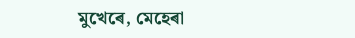মুখেৰে, মেহেৰা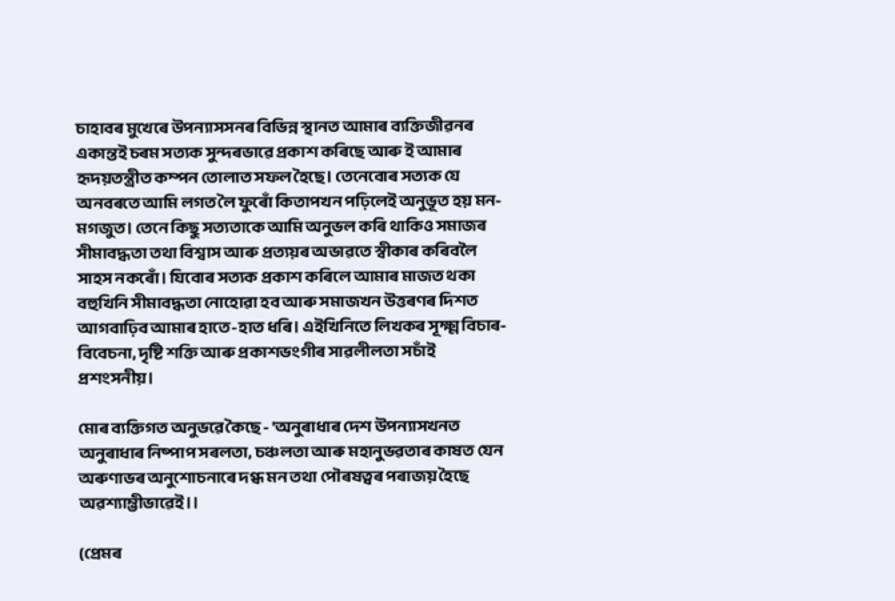চাহাবৰ মুখেৰে উপন্যাসসনৰ বিভিন্ন স্থানত আমাৰ ব্যক্তিজীৱনৰ একান্তই চৰম সত্যক সুন্দৰভাৱে প্রকাশ কৰিছে আৰু ই আমাৰ হৃদয়তন্ত্রীত কম্পন তোলাত সফল হৈছে। তেনেবোৰ সত্যক যে অনবৰতে আমি লগত লৈ ফুৰোঁ কিতাপখন পঢ়িলেই অনুভূত হয় মন-মগজুত। তেনে কিছু সত্যতাকে আমি অনুভল কৰি থাকিও সমাজৰ সীমাবদ্ধতা তথা বিশ্বাস আৰু প্রত্যয়ৰ অভাৱতে স্বীকাৰ কৰিবলৈ সাহস নকৰোঁ। যিবোৰ সত্যক প্রকাশ কৰিলে আমাৰ মাজত থকা বহুখিনি সীমাবদ্ধতা নোহোৱা হব আৰু সমাজখন উত্তৰণৰ দিশত আগবাঢ়িব আমাৰ হাতে-হাত ধৰি। এইখিনিতে লিখকৰ সূক্ষ্ম বিচাৰ-বিবেচনা, দৃষ্টি শক্তি আৰু প্রকাশভংগীৰ সাৱলীলতা সচাঁই প্রশংসনীয়।

মোৰ ব্যক্তিগত অনুভৱে কৈছে - 'অনুৰাধাৰ দেশ উপন্যাসখনত অনুৰাধাৰ নিষ্পাপ সৰলতা, চঞ্চলতা আৰু মহানুভৱতাৰ কাষত যেন অৰুণাভৰ অনুশোচনাৰে দগ্ধ মন তথা পৌৰষত্বৰ পৰাজয় হৈছে অৱশ্যাম্ভীভাৱেই।।

(প্রেমৰ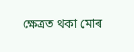ক্ষেত্ৰত থকা মোৰ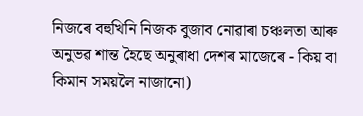নিজৰে বহুখিনি নিজক বুজাব নোৱাৰা চঞ্চলতা আৰু অনুভৱ শান্ত হৈছে অনুৰাধা দেশৰ মাজেৰে - কিয় বা কিমান সময়লৈ নাজানো)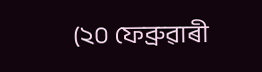(২০ ফেব্ৰুৱাৰী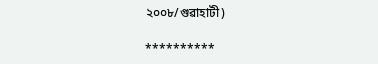২০০৮/গুৱাহাটী)

**********